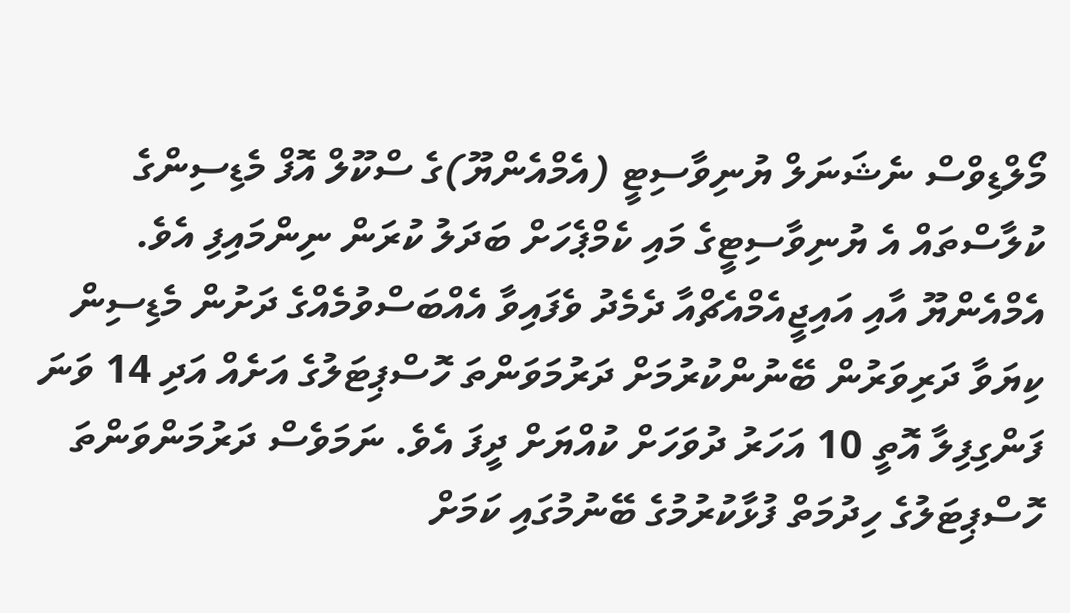މޯލްޑިވްސް ނެޝަނަލް ޔުނިވާސިޓީ (އެމްއެންޔޫ)ގެ ސްކޫލް އޮފް މެޑިސިންގެ ކުލާސްތައް އެ ޔުނިވާސިޓީގެ މައި ކެމްޕެހަށް ބަދަލު ކުރަން ނިންމައިފި އެވެ.
އެމްއެންޔޫ އާއި އައިޖީއެމްއެޗްއާ ދެމެދު ވެފައިވާ އެއްބަސްވުމެއްގެ ދަށުން މެޑިސިން ކިޔަވާ ދަރިވަރުން ބޭނުންކުރުމަށް ދަރުމަވަންތަ ހޮސްޕިޓަލުގެ އަށެއް އަދި 14 ވަނަ ފަންގިފިލާ އޮތީ 10 އަހަރު ދުވަހަށް ކުއްޔަށް ދީފަ އެވެ. ނަމަވެސް ދަރުމަންވަންތަ ހޮސްޕިޓަލުގެ ހިދުމަތް ފުޅާކުރުމުގެ ބޭނުމުގައި ކަމަށް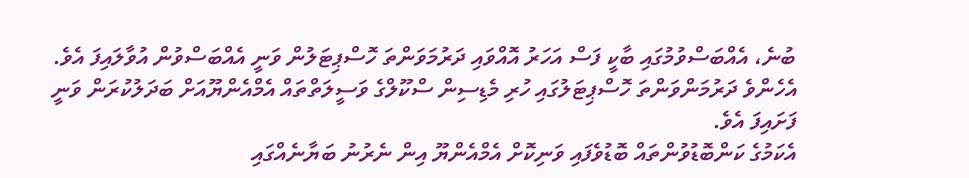ބުނެ، އެއްބަސްވުމުގައި ބާކީ ފަސް އަހަރު އޮއްވައި ދަރުމަވަންތަ ހޮސްޕިޓަލުން ވަނީ އެއްބަސްވުން އުވާލައިފަ އެވެ.
އެހެންވެ ދަރުމަންވަންތަ ހޮސްޕިޓަލުގައި ހުރި މެޑިސިން ސްކޫލްގެ ވަސީލަތްތައް އެމްއެންޔޫއަށް ބަދަލުކުރަން ވަނީ ފަށައިފަ އެވެ.
އެކަމުގެ ކަންބޮޑުވުންތައް ބޮޑުވެފައި ވަނިކޮށް އެމްއެންޔޫ އިން ނެރުނު ބަޔާނެއްގައި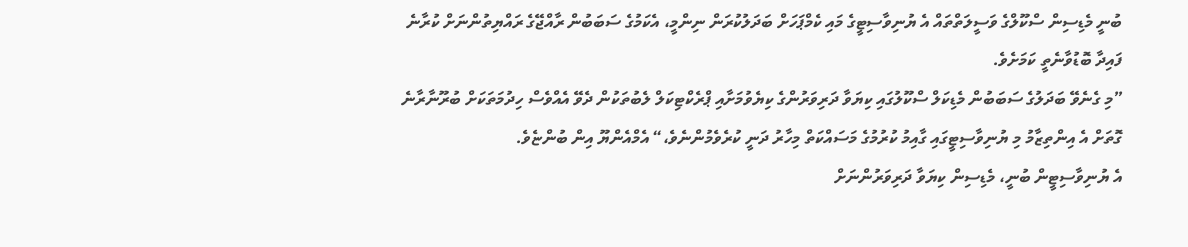ބުނީ މެޑިސިން ސްކޫލްގެ ވަސީލަތްތައް އެ ޔުނިވާސިޓީގެ މައި ކެމްޕަހަށް ބަދަލުކުރަން ނިންމީ، އެކަމުގެ ސަބަބުން ރާއްޖޭގެ ރައްޔިތުންނަށް ކުރާނެ ފައިދާ ބޮޑުވާނެތީ ކަމަށެވެ.
”މި ގެނެވޭ ބަދަލުގެ ސަބަބުން މެޑިކަލް ސްކޫލުގައި ކިޔަވާ ދަރިވަރުންގެ ކިޔެވުމަށާއި ޕްރެކްޓިކަލް ލެބުތަކުން ދެވޭ އެއްވެސް ހިދުމަތަކަށް ބުރޫނާރާނެ ގޮތަށް އެ އިންތިޒާމު މި ޔުނިވާސިޓީގައި ގާއިމު ކުރުމުގެ މަސައްކަތް މިހާރު ދަނީ ކުރެވެމުންނެވެ،“ އެމްއެންޔޫ އިން ބުންޏެވެ.
އެ ޔުނިވާސިޓީން ބުނީ، މެޑިސިން ކިޔަވާ ދަރިވަރުންނަށް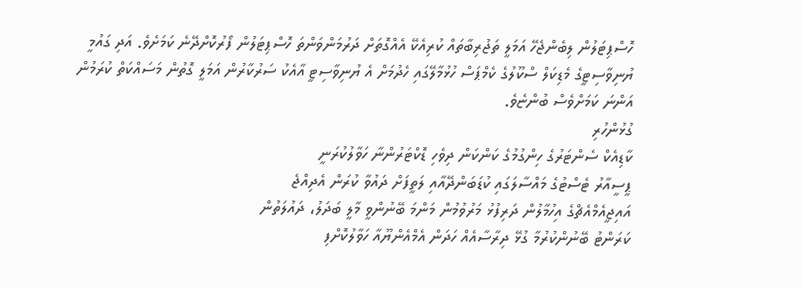ހޮސްޕިޓަލުން ލިބެންޖެހޭ އަމަލީ ތަޖުރިބާތައް ކުރިއެކޭ އެއްގޮތަށް ދަރުމަންވަންތަ ހޮސްޕިޓަލުން ފޯރުކޮށްދޭނެ ކަމަށެވެ. އަދި ގައުމީ ޔުނިވާސިޓީގެ މެޑިކަލް ސްކޫލުގެ ކެމްޕަސް ހުޅުމާލޭގައި ހެދުމަށް އެ ޔުނިވާސިޓީ އާއެކު ސަރުކާރުން އަމަލީ ގޮތުން މަސައްކަތް ކުރަމުން އަންނަ ކަމަށްވެސް ބުންޏެވެ.
ގުޅުންހުރި
ކާޑިއެކް ސެންޓަރުގެ ހިންގުމުގެ ކަންކަން ދިވެހި ޑޮކްޓަރުންނާ ހަވާލުކުރަނީ
ޕީސީއާރު ޓެސްޓުގެ މައްސާލަގައި ކުޑަބަންދޭއާއި ލަތީފަށް ދައުވާ ކުރަން އެދިއްޖެ
އައިޖީއެމްއެޗްގެ އިހުމާލުން ދަރިފުޅު މަރުވުމުން މަންމަ ބޭނުންވީ މާލީ ބަދަލު، ދައުލަތުން
ކަރަންޓު ބޭނުންކުރުމާ ގުޅޭ ދިރާސާއެއް ހަދަން އެމްއެންޔޫއާ ހަވާލުކޮށްފި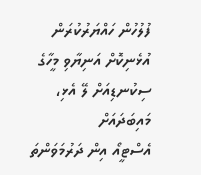ފުލުހުން ހައްޔަރުކުރަން އުޅެނިކޮށް އަނިޔާވި މީހާގެ ސިކުނޑިއަށް ލޭ އެޅި، މައިބަދައަށް
އެސްޓީއޯ އިން ދަރުމަވަންތަ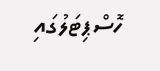ހޮސްޕިޓަލުގައި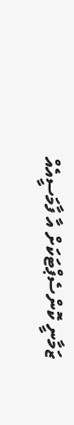ޒަމާނީ ކޮންސެޕްޓަކަށް އާ ފާމަސީއެއް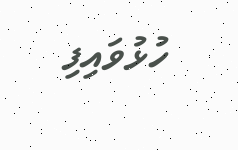ހުޅުވައިފި